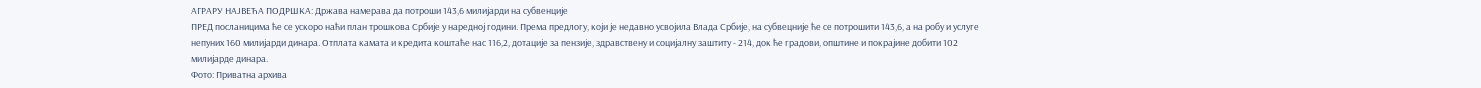АГРАРУ НАЈВЕЋА ПОДРШКА: Држава намерава да потроши 143,6 милијарди на субвенције
ПРЕД посланицима ће се ускоро наћи план трошкова Србије у наредној години. Према предлогу, који је недавно усвојила Влада Србије, на субвецније ће се потрошити 143,6, а на робу и услуге непуних 160 милијарди динара. Отплата камата и кредита коштаће нас 116,2, дотације за пензије, здравствену и социјалну заштиту - 214, док ће градови, општине и покрајине добити 102 милијарде динара.
Фото: Приватна архива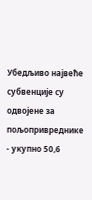Убедљиво највеће субвенције су одвојене за пољопривреднике - укупно 50,6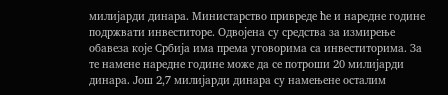милијарди динара. Министарство привреде ће и наредне године подржвати инвеститоре. Одвојена су средства за измирење обавеза које Србија има према уговорима са инвеститорима. За те намене наредне године може да се потроши 20 милијарди динара. Још 2,7 милијарди динара су намењене осталим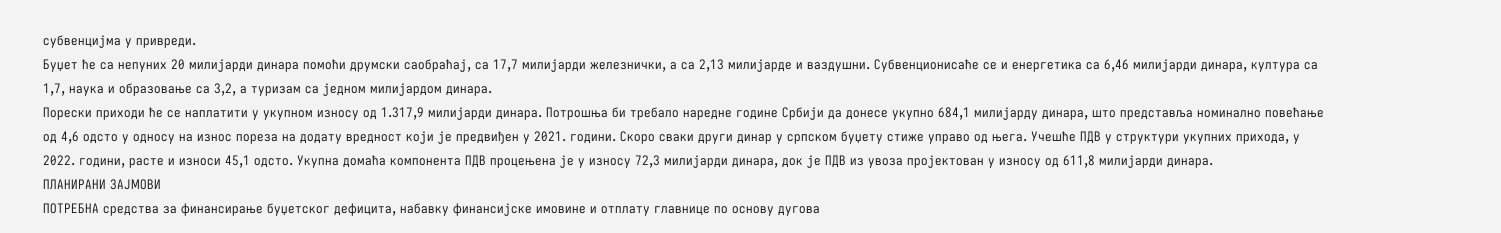субвенцијма у привреди.
Буџет ће са непуних 20 милијарди динара помоћи друмски саобраћај, са 17,7 милијарди железнички, а са 2,13 милијарде и ваздушни. Субвенционисаће се и енергетика са 6,46 милијарди динара, култура са 1,7, наука и образовање са 3,2, а туризам са једном милијардом динара.
Порески приходи ће се наплатити у укупном износу од 1.317,9 милијарди динара. Потрошња би требало наредне године Србији да донесе укупно 684,1 милијарду динара, што представља номинално повећање од 4,6 одсто у односу на износ пореза на додату вредност који је предвиђен у 2021. години. Скоро сваки други динар у српском буџету стиже управо од њега. Учешће ПДВ у структури укупних прихода, у 2022. години, расте и износи 45,1 одсто. Укупна домаћа компонента ПДВ процењена је у износу 72,3 милијарди динара, док је ПДВ из увоза пројектован у износу од 611,8 милијарди динара.
ПЛАНИРАНИ ЗАЈМОВИ
ПОТРЕБНА средства за финансирање буџетског дефицита, набавку финансијске имовине и отплату главнице по основу дугова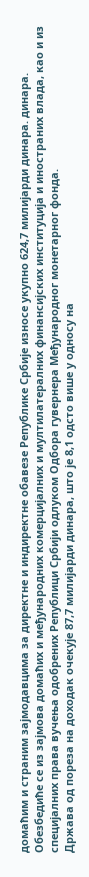домаћим и страним зајмодавцима за директне и индиректне обавезе Републике Србије износе укупно 624,7 милијарди динара. динара. Обезбедиће се из зајмова домаћих и међународних комерцијалних и мултилатералних финансијских институција и иностраних влада, као и из специјалних права вучења одобрених Републици Србији одлуком Одбора гувернера Међународног монетарног фонда.
Држава од пореза на доходак очекује 87,7 милијарди динара, што је 8,1 одсто више у односу на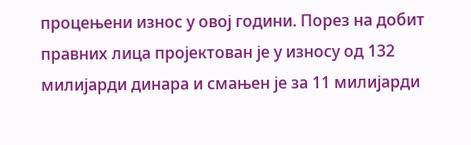процењени износ у овој години. Порез на добит правних лица пројектован је у износу од 132 милијарди динара и смањен је за 11 милијарди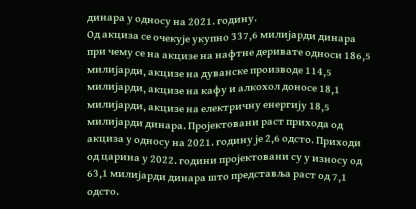динара у односу на 2021. годину.
Од акциза се очекује укупно 337,6 милијарди динара при чему се на акцизе на нафтне деривате односи 186,5 милијарди, акцизе на дуванске производе 114,5 милијарди, акцизе на кафу и алкохол доносе 18,1 милијарди, акцизе на електричну енергију 18,5 милијарди динара. Пројектовани раст прихода од акциза у односу на 2021. годину је 2,6 одсто. Приходи од царина у 2022. години пројектовани су у износу од 63,1 милијарди динара што представља раст од 7,1 одсто.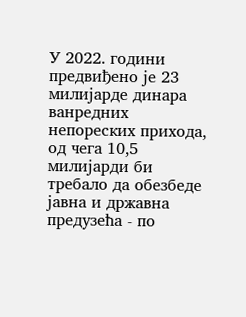У 2022. години предвиђено је 23 милијарде динара ванредних непореских прихода, од чега 10,5 милијарди би требало да обезбеде јавна и државна предузећа - по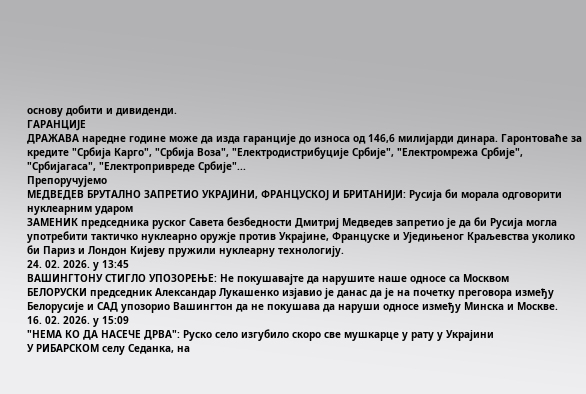основу добити и дивиденди.
ГАРАНЦИЈЕ
ДРАЖАВА наредне године може да изда гаранције до износа од 146,6 милијарди динара. Гаронтоваће за кредите "Србија Карго", "Србија Воза", "Електродистрибуције Србије", "Електромрежа Србије", "Србијагаса", "Електропривреде Србије"...
Препоручујемо
МЕДВЕДЕВ БРУТАЛНО ЗАПРЕТИО УКРАЈИНИ, ФРАНЦУСКОЈ И БРИТАНИЈИ: Русија би морала одговорити нуклеарним ударом
ЗАМЕНИК председника руског Савета безбедности Дмитриј Медведев запретио је да би Русија могла употребити тактичко нуклеарно оружје против Украјине, Француске и Уједињеног Краљевства уколико би Париз и Лондон Кијеву пружили нуклеарну технологију.
24. 02. 2026. у 13:45
ВАШИНГТОНУ СТИГЛО УПОЗОРЕЊЕ: Не покушавајте да нарушите наше односе са Москвом
БЕЛОРУСКИ председник Александар Лукашенко изјавио је данас да је на почетку преговора између Белорусије и САД упозорио Вашингтон да не покушава да наруши односе између Минска и Москве.
16. 02. 2026. у 15:09
"НЕМА КО ДА НАСЕЧЕ ДРВА": Руско село изгубило скоро све мушкарце у рату у Украјини
У РИБАРСКОМ селу Седанка, на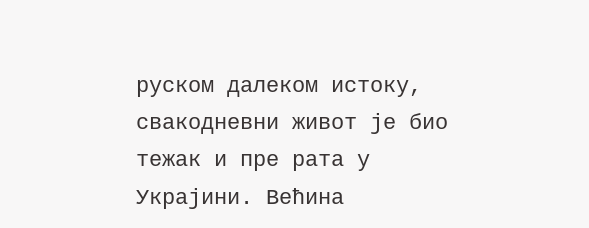руском далеком истоку, свакодневни живот је био тежак и пре рата у Украјини. Већина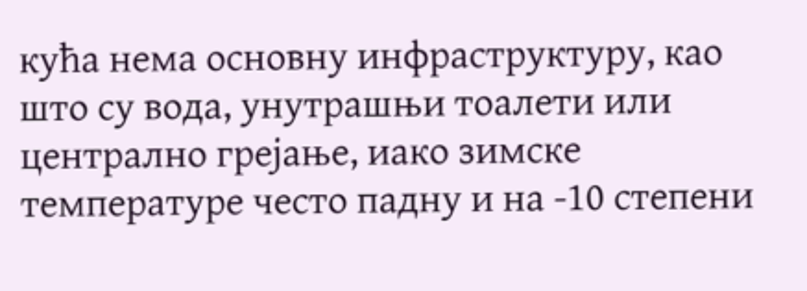кућа нема основну инфраструктуру, као што су вода, унутрашњи тоалети или централно грејање, иако зимске температуре често падну и на -10 степени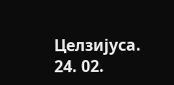Целзијуса.
24. 02.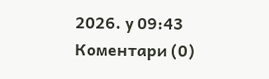2026. у 09:43
Коментари (0)